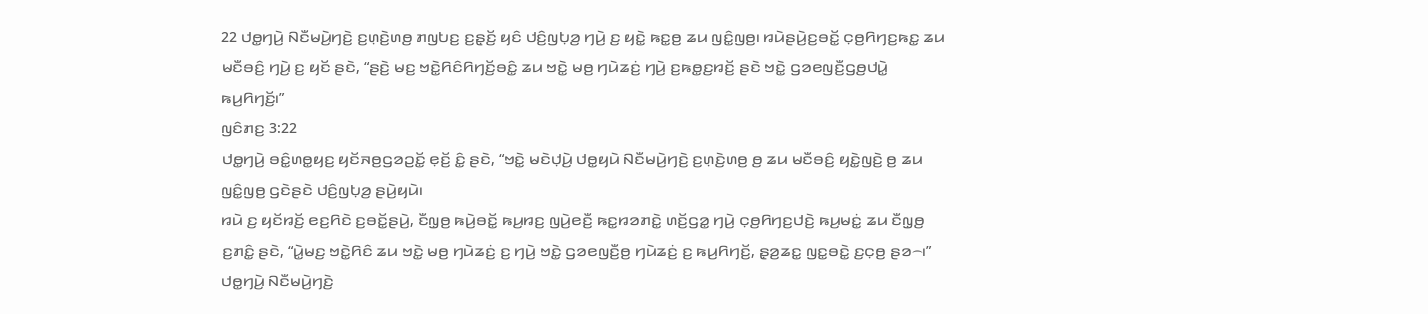22 ꤓꤥ꤭ꤚꤣꤧ꤬ ꤡꤢꤪꤗꤣꤧ꤬ꤚꤢꤧ꤬ ꤢ꤬ꤛ꤫ꤢꤧ꤬ꤛꤥ꤬ ꤊꤜꤝꤢ꤬ ꤢ꤬ꤔ꤫ꤢꤩ꤬ ꤟꤢꤨ ꤓꤢꤨ꤬ꤜꤝ꤫ꤤ꤬ ꤚꤣꤧ꤬ ꤢ꤬ ꤟꤢꤧ꤭ ꤒꤢ꤭ꤥ꤬ ꤘꤣ ꤜꤢꤨ꤭ꤜꤥ꤬꤯ ꤙꤣꤧꤔꤣꤧ꤬ꤢ꤬ꤋꤢꤩ꤭ ꤍ꤫ꤥ꤬ꤖꤚꤢ꤬ꤒꤢ꤭ ꤘꤣ ꤗꤢꤪꤋꤢꤨ꤬ ꤚꤣꤧ꤬ ꤢ꤬ ꤟꤢꤩ ꤔꤢꤧ, “ꤔꤢꤧ꤬ ꤗꤢ꤬ ꤠꤢꤧ꤭ꤖꤢꤨꤖꤚꤢꤩ꤬ꤋꤢꤨ꤭ ꤘꤣ ꤠꤢꤧ꤭ ꤗꤥ꤬ ꤚꤣꤧꤘꤢꤦ꤬ ꤚꤣꤧ꤬ ꤢ꤬ꤒꤥ꤭ꤢ꤬ꤙꤢꤩ꤬ ꤔꤢꤧ ꤠꤢꤧ꤭ ꤞꤤꤕꤜꤢꤪ꤬ꤞꤥ꤬ꤓꤣꤧ꤭ ꤒꤣ꤬ꤖꤚꤢꤩ꤬꤯”
ꤜꤢꤨꤊꤢ꤬ 3:22
ꤓꤥ꤭ꤚꤣꤧ꤬ ꤋꤢꤨ꤭ꤛꤥ꤭ꤟꤢ꤬ ꤟꤢꤩꤏꤥ꤬ꤞꤤꤑꤢꤩ꤭ ꤕ꤫ꤢꤩ꤬ ꤢꤨ꤭ ꤔꤢꤧ, “ꤠꤢꤧ꤭ ꤗꤢꤧꤓ꤫ꤣꤧ꤬ ꤓꤥ꤭ꤟꤣꤧ ꤡꤢꤪꤗꤣꤧ꤬ꤚꤢꤧ꤬ ꤢ꤬ꤛ꤫ꤢꤧ꤬ꤛꤥ꤬ ꤥ꤬ ꤘꤣ ꤗꤢꤪꤋꤢꤨ꤬ ꤟꤢꤧ꤭ꤜꤢꤧ꤬ ꤥ꤬ ꤘꤣ ꤜꤢꤨ꤭ꤜꤥ꤬ ꤞꤢꤧꤔꤢꤧ ꤓꤢꤨ꤬ꤜꤝ꤫ꤤ꤬ ꤔꤣꤧ꤬ꤟꤣꤧ꤯
ꤙꤣꤧ ꤢ꤬ ꤟꤢꤩꤙꤢꤩ꤬ ꤕꤢ꤬ꤖꤢꤧ ꤢ꤬ꤋꤢꤩ꤭ꤔꤣꤧ꤬, ꤢꤪꤜ꤫ꤥ꤬ ꤒꤣꤧ꤬ꤋꤢꤩ꤭ ꤒꤣ꤬ꤙꤢ꤬ ꤜꤣꤧ꤬ꤕꤢꤪ꤬ ꤒꤢ꤭ꤙꤤꤊꤢꤧ꤭ ꤛꤢꤩ꤬ꤞꤤ꤭ ꤚꤣꤧ꤬ ꤍ꤫ꤥ꤬ꤖꤚꤢ꤬ꤓꤢꤧ꤬ ꤒꤣ꤬ꤗꤢꤦ꤭ ꤘꤣ ꤢꤪꤜ꤫ꤥ꤬ ꤢ꤬ꤊꤢꤨ꤭ ꤔꤢꤧ, “ꤣꤧ꤭ꤗꤢ꤬ ꤠꤢꤧ꤭ꤖꤢꤨ ꤘꤣ ꤠꤢꤧ꤭ ꤗꤥ꤬ ꤚꤣꤧꤘꤢꤦ꤬ ꤢ꤬ ꤚꤣꤧ꤬ ꤠꤢꤧ꤭ ꤞꤤꤕꤜꤢꤪ꤬ꤥ꤬ ꤚꤣꤧꤘꤢꤦ꤬ ꤢ꤬ ꤒꤣ꤬ꤖꤚꤢꤩ꤬, ꤔ꤫ꤤ꤬ꤘꤢ꤭ ꤜꤢ꤭ꤋꤢꤧ꤭ ꤢ꤬ꤍ꤫ꤥ꤬ ꤔꤤ꤮꤯”
ꤓꤥ꤭ꤚꤣꤧ꤬ ꤡꤢꤪꤗꤣꤧ꤬ꤚꤢꤧ꤬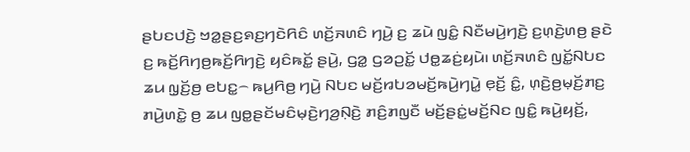ꤔꤝꤢꤓꤢꤧ꤬ ꤠꤤ꤭ꤔꤢ꤬ꤎꤢ꤬ꤚꤢꤧꤖꤢꤨ ꤛꤢꤩ꤬ꤏꤛꤢꤨ ꤚꤣꤧ꤬ ꤢ꤬ ꤘꤣꤧ ꤜꤢꤨ꤭ ꤡꤢꤪꤗꤣꤧ꤬ꤚꤢꤧ꤬ ꤢ꤬ꤛ꤫ꤢꤧ꤬ꤛꤥ꤬ ꤔꤢꤧ ꤢ꤬ ꤒꤢꤩ꤬ꤖꤚꤥ꤬ꤒꤢꤩ꤬ꤖꤚꤢꤧ꤬ ꤟꤢꤨꤒꤢꤩ꤭ ꤔꤣꤧ꤬, ꤞꤤ꤭ ꤞꤤꤑꤢꤩ꤭ ꤓꤥ꤭ꤘꤢꤦ꤬ꤟꤣꤧ꤯ ꤛꤢꤩ꤬ꤏꤛꤢꤨ ꤜꤢꤩ꤭ꤡꤝꤢ ꤘꤣ ꤜ꤫ꤢꤩ꤬ꤥ꤬ ꤕꤝꤢ꤭꤮ ꤒꤣ꤬ꤖꤥ꤬ ꤚꤣꤧ꤬ ꤡꤝꤢ ꤗꤢꤩ꤬ꤙꤝꤤꤗꤢꤩ꤬ꤒꤣꤧ꤬ꤚꤣꤧ꤭ ꤕ꤫ꤢꤩ꤬ ꤢꤨ꤭, ꤛ꤫ꤢꤧ꤬ꤥ꤬ꤗ꤫ꤢꤩ꤬ꤊꤢ꤬ ꤊꤣꤧ꤬ꤛꤢꤧ꤭ ꤥ꤬ ꤘꤣ ꤜꤥ꤭ꤔꤢꤩꤗꤢꤨꤗ꤫ꤢꤧ꤬ꤚꤤ꤬ꤡ꤫ꤢꤧ꤬ ꤊꤢꤨ꤬ꤊꤜꤢꤪ ꤗꤢꤩ꤬ꤔꤢꤦ꤭ꤗꤢꤩ꤬ꤡꤢ ꤜꤢꤨ꤭ ꤒꤣꤧ꤬ꤟꤢꤩ꤬,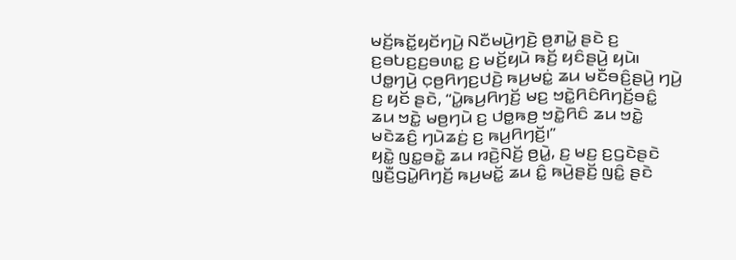ꤗꤢꤩ꤬ꤒꤢꤩ꤭ꤟꤢꤩꤚꤣꤧ꤬ ꤡꤢꤪꤗꤣꤧ꤬ꤚꤢꤧ꤬ ꤥ꤬ꤊꤣꤧ꤭ ꤔꤢꤧ ꤢ꤬ ꤢ꤬ꤋꤝꤢ꤬ꤢ꤬ꤋꤛꤢ꤭ ꤢ꤬ ꤗꤢꤩ꤬ꤟꤣꤧ ꤒꤢꤩ꤬ ꤟꤢꤨꤔꤣꤧ꤬ ꤟꤣꤧ꤯
ꤓꤥ꤭ꤚꤣꤧ꤬ ꤍ꤫ꤥ꤬ꤖꤚꤢ꤬ꤓꤢꤧ꤬ ꤒꤣ꤬ꤗꤢꤦ꤭ ꤘꤣ ꤗꤢꤪꤋꤢꤨ꤬ꤔꤣꤧ꤬ ꤚꤣꤧ꤬ ꤢ꤬ ꤟꤢꤩ ꤔꤢꤧ, “ꤣꤧ꤭ꤒꤣ꤬ꤖꤚꤢꤩ꤬ ꤗꤢ꤬ ꤠꤢꤧ꤭ꤖꤢꤨꤖꤚꤢꤩ꤬ꤋꤢꤨ꤭ ꤘꤣ ꤠꤢꤧ꤭ ꤗꤥ꤬ꤚꤣꤧ ꤢ꤬ ꤓꤥ꤭ꤒꤥ꤬ ꤠꤢꤧ꤭ꤖꤢꤨ ꤘꤣ ꤠꤢꤧ꤭ ꤗꤢꤧꤘꤢꤨ꤬ ꤚꤣꤧꤘꤢꤦ꤬ ꤢ꤬ ꤒꤣ꤬ꤖꤚꤢꤩ꤬꤯”
ꤟꤢꤧ꤭ ꤜꤢ꤭ꤋꤢꤧ꤭ ꤘꤣ ꤙꤢꤧ꤬ꤡꤢꤩ꤬ ꤥ꤬ꤣꤧ꤭, ꤢ꤬ ꤗꤢ꤬ ꤢ꤬ꤞꤢꤧꤔꤢꤧ ꤜ꤫ꤢꤪ꤬ꤞꤣꤧ꤭ꤖꤚꤢꤩ꤬ ꤒꤣ꤬ꤗꤢꤩ꤭ ꤘꤣ ꤢꤨ꤭ ꤒꤣꤧ꤬ꤔꤢꤩ꤬ ꤜꤢꤨ꤭ ꤔꤢꤧ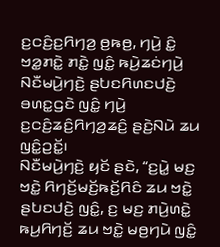ꤢ꤬ꤍꤢꤨ꤬ꤢ꤬ꤖꤚꤤ꤬ ꤥ꤬ꤒꤥ꤬, ꤚꤣꤧ꤬ ꤢꤨ꤭ ꤠꤤ꤭ꤊꤢꤧ꤭ ꤊꤢꤧ꤭ ꤜꤢꤨ꤭ ꤒꤣꤧ꤬ꤘꤢꤦꤚꤣꤧ꤬ ꤡꤢꤪꤗꤣꤧ꤬ꤚꤢꤧ꤬ ꤔꤝꤢꤖꤛꤢꤓꤢꤧ꤬ ꤋꤛꤢ꤭ꤞꤢꤧ ꤜꤢꤨ꤭ ꤚꤣꤧ꤬ ꤢ꤬ꤍꤢꤨ꤬ꤘꤢꤨ꤬ꤖꤚꤤ꤬ꤘꤢꤨ꤬ ꤔꤢꤧ꤬ꤡꤣꤧ ꤘꤣ ꤜꤢꤨ꤭ꤑꤢꤩ꤭꤯
ꤡꤢꤪꤗꤣꤧ꤬ꤚꤢꤧ꤬ ꤟꤢꤩ ꤔꤢꤧ, “ꤢ꤬ꤣꤧ꤭ ꤗꤢ꤬ ꤠꤢꤧ꤭ ꤖꤚꤢꤩ꤬ꤗꤢꤩ꤬ꤒꤢꤩ꤬ꤖꤢꤨ ꤘꤣ ꤠꤢꤧ꤭ ꤔꤝꤢꤓꤢꤧ꤬ ꤜꤢꤨ꤭, ꤢ꤬ ꤗꤢ꤬ ꤊꤣꤧ꤬ꤛꤢꤧ꤭ ꤒꤣ꤬ꤖꤚꤢꤩ꤬ ꤘꤣ ꤠꤢꤧ꤭ ꤗꤥ꤬ꤚꤣꤧ ꤜꤢꤨ꤭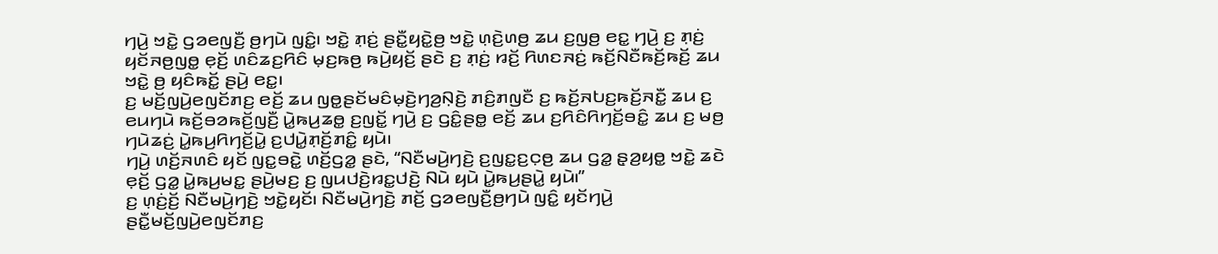ꤚꤣꤧ꤬ ꤠꤢꤧ꤭ ꤞꤤꤕꤜꤢꤪ꤬ ꤥ꤬ꤚꤣꤧ ꤜꤢꤨ꤭꤯ ꤠꤢꤧ꤭ ꤊ꤫ꤢꤦ꤬ ꤔꤢꤪ꤭ꤟꤢꤧ꤭ꤥ꤬ ꤠꤢꤧ꤭ ꤛ꤫ꤢꤧ꤬ꤛꤥ꤬ ꤘꤣ ꤢ꤬ꤜꤥ꤬ ꤕꤢ꤭ ꤚꤣꤧ꤬ ꤢ꤬ ꤊ꤫ꤢꤦ꤬ ꤟꤢꤩꤏꤥ꤬ꤜꤥ꤭ ꤕ꤫ꤢꤩ꤬ ꤛꤢꤨꤘꤢ꤬ꤖꤢꤨ ꤗ꤫ꤢ꤬ꤒꤥ꤬ ꤒꤣꤧ꤬ꤟꤢꤩ꤬ ꤔꤢꤧ ꤢ꤬ ꤊ꤫ꤢꤦ꤬ ꤙꤢꤩ꤬ ꤖꤛꤢꤏꤢꤦ꤬ ꤒꤢꤩ꤬ꤡꤢꤪꤒꤢꤩ꤬ꤒꤢꤩ꤬ ꤘꤣ ꤠꤢꤧ꤭ ꤥ꤬ ꤟꤢꤨꤒꤢꤩ꤭ ꤔꤣꤧ꤬ ꤕꤢ꤭꤯
ꤢ꤬ ꤗꤢꤩ꤬ꤜꤣꤧ꤬ꤕꤜꤢꤩꤊꤢ꤬ ꤕꤢꤩ꤬ ꤘꤣ ꤜꤥ꤭ꤔꤢꤩꤗꤢꤨꤗ꤫ꤢꤧ꤬ꤚꤤ꤬ꤡ꤫ꤢꤧ꤬ ꤊꤢꤨ꤬ꤊꤜꤢꤪ ꤢ꤬ ꤒꤢꤩ꤬ꤏꤝꤢ꤬ꤒꤢꤩ꤬ꤏꤢꤪ꤭ ꤘꤣ ꤢ꤬ ꤕꤣꤚꤣꤧ ꤒꤢꤩ꤬ꤋꤤꤒꤢꤩ꤬ꤜꤢꤪ꤬ ꤣꤧ꤭ꤒꤣ꤬ꤘꤥ꤭ ꤢ꤬ꤜꤢꤩ꤭ ꤚꤣꤧ꤬ ꤢ꤬ ꤞꤢꤨ꤭ꤔꤥ꤭ ꤕꤢꤩ꤬ ꤘꤣ ꤢ꤬ꤖꤢꤨꤖꤚꤢꤩ꤬ꤋꤢꤨ꤭ ꤘꤣ ꤢ꤬ ꤗꤥ꤬ ꤚꤣꤧꤘꤢꤦ꤬ ꤣꤧ꤭ꤒꤣ꤬ꤖꤚꤢꤩ꤬ꤣꤧ꤭ ꤢ꤬ꤓꤣꤧ꤭ꤊ꤫ꤢꤩ꤬ꤊꤢꤨ꤭ ꤟꤣꤧ꤯
ꤚꤣꤧ꤬ ꤛꤢꤩ꤬ꤏꤛꤢꤨ ꤟꤢꤩ ꤜꤢ꤭ꤋꤢꤧ꤭ ꤛꤢꤩ꤬ꤞꤤ꤭ ꤔꤢꤧ, “ꤡꤢꤪꤗꤣꤧ꤬ꤚꤢꤧ꤬ ꤢ꤬ꤜꤢ꤭ꤢ꤬ꤍ꤫ꤥ꤬ ꤘꤣ ꤞꤤ꤭ ꤔ꤫ꤤ꤬ꤟꤥ꤭ ꤠꤢꤧ꤭ ꤘꤢꤧ ꤕ꤫ꤢꤩ꤬ ꤞꤤ꤭ ꤣꤧ꤭ꤒꤣ꤬ꤗꤢ꤭ ꤔꤣꤧ꤬ꤗꤢ꤬ ꤢ꤬ ꤜꤣꤓꤢꤧ꤬ꤙꤢ꤭ꤓꤢꤧ꤬ ꤡꤣꤧ ꤟꤣꤧ ꤣꤧ꤭ꤒꤣ꤬ꤔꤣꤧ꤭ ꤟꤣꤧ꤯”
ꤢ꤬ ꤛ꤫ꤢꤦ꤬ꤢꤩ꤬ ꤡꤢꤪꤗꤣꤧ꤬ꤚꤢꤧ꤬ ꤠꤢꤧ꤭ꤟꤢꤩ꤯ ꤡꤢꤪꤗꤣꤧ꤬ꤚꤢꤧ꤬ ꤊꤢꤩ꤬ ꤞꤤꤕꤜꤢꤪ꤬ꤥ꤬ꤚꤣꤧ ꤜꤢꤨ꤭ ꤟꤢꤩꤚꤣꤧ꤬ ꤔꤢꤪ꤭ꤗꤢꤩ꤬ꤜꤣꤧ꤬ꤕꤜꤢꤩꤊꤢ꤬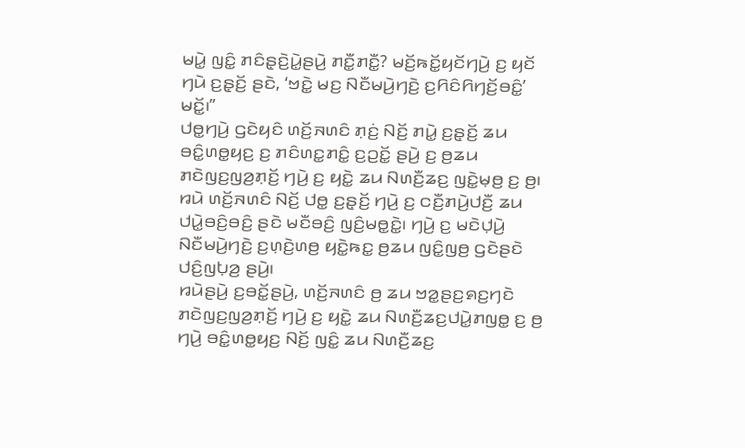ꤗꤣꤧ꤭ ꤜꤢꤨ꤭ ꤊꤢꤨꤔ꤫ꤢꤧ꤬ꤣꤧ꤭ꤔꤣꤧ꤬ ꤊꤢꤪ꤭ꤊꤢꤪ꤭? ꤗꤢꤩ꤬ꤒꤢꤩ꤭ꤟꤢꤩꤚꤣꤧ꤬ ꤢ꤬ ꤟꤢꤩ ꤚꤣꤧ ꤢ꤬ꤔ꤫ꤢꤩ꤬ ꤔꤢꤧ, ‘ꤠꤢꤧ꤭ ꤗꤢ꤬ ꤡꤢꤪꤗꤣꤧ꤬ꤚꤢꤧ꤬ ꤢ꤬ꤖꤢꤨꤖꤚꤢꤩ꤬ꤋꤢꤨ꤭’ ꤗꤢꤩ꤭꤯”
ꤓꤥ꤭ꤚꤣꤧ꤬ ꤞꤢꤧꤟꤢꤨ ꤛꤢꤩ꤬ꤏꤛꤢꤨ ꤊ꤫ꤢꤦ꤬ ꤡꤢꤩ꤬ ꤊꤣꤧ꤭ ꤢ꤬ꤔ꤫ꤢꤩ꤬ ꤘꤣ ꤋꤢꤨ꤭ꤛꤥ꤭ꤟꤢ꤬ ꤢ꤬ ꤊꤢꤨꤛꤢ꤭ꤊꤢꤨ꤭ ꤢ꤬ꤑꤢꤩ꤭ ꤔꤣꤧ꤬ ꤢ꤬ ꤥ꤬ꤘꤣ ꤊꤢꤧꤜꤢ꤬ꤜꤤ꤬ꤊ꤫ꤢꤩ꤬ ꤚꤣꤧ꤬ ꤢ꤬ ꤟꤢꤧ꤭ ꤘꤣ ꤡꤛꤢꤪ꤬ꤘꤢ꤬ ꤜꤢꤧ꤭ꤗ꤫ꤥ꤬ ꤢ꤬ ꤥ꤬꤯
ꤙꤣꤧ ꤛꤢꤩ꤬ꤏꤛꤢꤨ ꤡꤢꤩ꤬ ꤓꤥ꤭ ꤢ꤬ꤔ꤫ꤢꤩ꤬ ꤚꤣꤧ꤬ ꤢ꤬ ꤍꤢꤪ꤬ꤊꤣꤧ꤬ꤓꤢꤪ꤬ ꤘꤣ ꤓꤣꤧ꤭ꤋꤢꤨ꤬ꤋꤢꤨ꤬ ꤔꤢꤧ ꤗꤢꤪꤋꤢꤨ꤬ ꤜꤢꤨ꤬ꤗꤥ꤭ꤢꤧ꤭꤯ ꤚꤣꤧ꤬ ꤢ꤬ ꤗꤢꤧꤓ꤫ꤣꤧ꤬ ꤡꤢꤪꤗꤣꤧ꤬ꤚꤢꤧ꤬ ꤢ꤬ꤛ꤫ꤢꤧ꤬ꤛꤥ꤬ ꤟꤢꤧ꤭ꤒꤢ꤭ ꤥ꤬ꤘꤣ ꤜꤢꤨ꤭ꤜꤥ꤬ ꤞꤢꤧꤔꤢꤧ ꤓꤢꤨ꤬ꤜꤝ꤫ꤤ꤬ ꤔꤣꤧ꤬꤯
ꤙꤣꤧꤔꤣꤧ꤬ ꤢ꤬ꤋꤢꤩ꤭ꤔꤣꤧ꤬, ꤛꤢꤩ꤬ꤏꤛꤢꤨ ꤥ꤬ ꤘꤣ ꤠꤤ꤭ꤔꤢ꤬ꤎꤢ꤬ꤚꤢꤧ ꤊꤢꤧꤜꤢ꤬ꤜꤤ꤬ꤊ꤫ꤢꤩ꤬ ꤚꤣꤧ꤬ ꤢ꤬ ꤟꤢꤧ꤭ ꤘꤣ ꤡꤛꤢꤪ꤬ꤘꤢ꤬ꤓꤣꤧ꤭ꤊꤜꤥ꤭ ꤢ꤬ ꤥ꤬ ꤚꤣꤧ꤬ ꤋꤢꤨ꤭ꤛꤥ꤭ꤟꤢ꤬ ꤡꤢꤩ꤬ ꤜꤢꤨ꤭ ꤘꤣ ꤡꤛꤢꤪ꤬ꤘꤢ꤬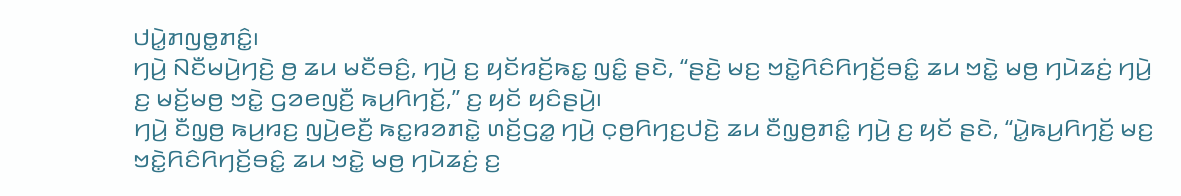ꤓꤣꤧ꤭ꤊꤜꤥ꤭ꤊꤢꤨ꤭꤯
ꤚꤣꤧ꤬ ꤡꤢꤪꤗꤣꤧ꤬ꤚꤢꤧ꤬ ꤥ꤬ ꤘꤣ ꤗꤢꤪꤋꤢꤨ꤬, ꤚꤣꤧ꤬ ꤢ꤬ ꤟꤢꤩꤙꤢꤩ꤬ꤒꤢ꤭ ꤜꤢꤨ꤭ ꤔꤢꤧ, “ꤔꤢꤧ꤬ ꤗꤢ꤬ ꤠꤢꤧ꤭ꤖꤢꤨꤖꤚꤢꤩ꤬ꤋꤢꤨ꤭ ꤘꤣ ꤠꤢꤧ꤭ ꤗꤥ꤬ ꤚꤣꤧꤘꤢꤦ꤬ ꤚꤣꤧ꤬ ꤢ꤬ ꤗꤢꤩ꤬ꤗꤥ꤬ ꤠꤢꤧ꤭ ꤞꤤꤕꤜꤢꤪ꤬ ꤒꤣ꤬ꤖꤚꤢꤩ꤬,” ꤢ꤬ ꤟꤢꤩ ꤟꤢꤨꤔꤣꤧ꤬꤯
ꤚꤣꤧ꤬ ꤢꤪꤜ꤫ꤥ꤬ ꤒꤣ꤬ꤙꤢ꤬ ꤜꤣꤧ꤬ꤕꤢꤪ꤬ ꤒꤢ꤭ꤙꤤꤊꤢꤧ꤭ ꤛꤢꤩ꤬ꤞꤤ꤭ ꤚꤣꤧ꤬ ꤍ꤫ꤥ꤬ꤖꤚꤢ꤬ꤓꤢꤧ꤬ ꤘꤣ ꤢꤪꤜ꤫ꤥ꤬ꤊꤢꤨ꤭ ꤚꤣꤧ꤬ ꤢ꤬ ꤟꤢꤩ ꤔꤢꤧ, “ꤣꤧ꤭ꤒꤣ꤬ꤖꤚꤢꤩ꤬ ꤗꤢ꤬ ꤠꤢꤧ꤭ꤖꤢꤨꤖꤚꤢꤩ꤬ꤋꤢꤨ꤭ ꤘꤣ ꤠꤢꤧ꤭ ꤗꤥ꤬ ꤚꤣꤧꤘꤢꤦ꤬ ꤢ꤬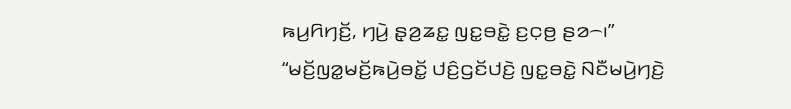ꤒꤣ꤬ꤖꤚꤢꤩ꤬, ꤚꤣꤧ꤬ ꤔ꤫ꤤ꤬ꤘꤢ꤭ ꤜꤢ꤭ꤋꤢꤧ꤭ ꤢ꤬ꤍ꤫ꤥ꤬ ꤔꤤ꤮꤯”
“ꤗꤢꤩ꤬ꤜꤤ꤭ꤗꤢꤩ꤬ꤒꤣꤧ꤬ꤋꤢꤩ꤭ ꤓꤢꤨ꤬ꤞꤢꤩꤓꤢꤧ꤬ ꤜꤢ꤭ꤋꤢꤧ꤭ ꤡꤢꤪꤗꤣꤧ꤬ꤚꤢꤧ꤬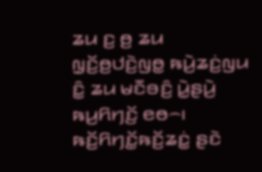ꤘꤣ ꤢ꤬ ꤥ꤬ ꤘꤣ ꤜ꤫ꤢꤩ꤬ꤥ꤬ꤓꤢꤧ꤬ꤜꤥ꤭ ꤒꤣꤧ꤬ꤘꤢꤦ꤬ꤜꤣ ꤢꤨ꤭ ꤘꤣ ꤗꤢꤪꤋꤢꤨ꤬ ꤣꤧ꤭ꤔꤣꤧ꤬ ꤒꤣ꤬ꤖꤚꤢꤩ꤬ ꤕꤥ꤮꤯ ꤒꤢꤩ꤬ꤖꤚꤢꤩ꤭ꤒꤢꤩ꤬ꤘꤢꤦ꤭ ꤔꤢꤧ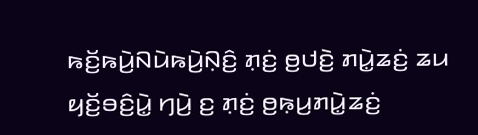ꤒꤢꤩ꤬ꤒꤣꤧ꤬ꤡꤣꤧꤒꤣꤧ꤬ꤡ꤫ꤢꤨ꤬ ꤊ꤫ꤢꤦ꤬ ꤥ꤬ꤓꤢꤧ꤬ ꤊꤣꤧ꤭ꤘꤢꤦ꤬ ꤘꤣ ꤟꤢꤩ꤬ꤋꤢꤨ꤬ꤣꤧ꤭ ꤚꤣꤧ꤬ ꤢ꤬ ꤊ꤫ꤢꤦ꤬ ꤥ꤬ꤒ꤫ꤣ꤬ꤊꤣꤧ꤭ꤘꤢꤦ꤬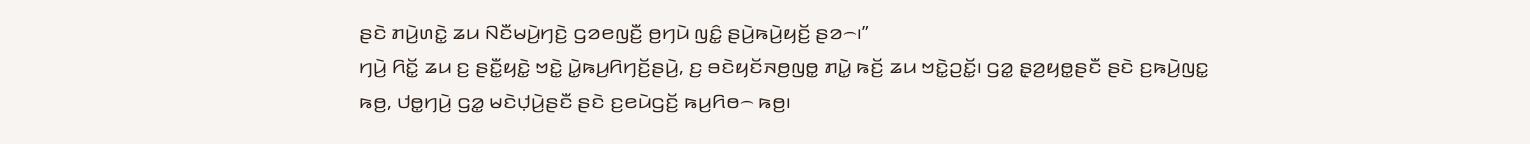ꤔꤢꤧ ꤊꤣꤧ꤬ꤛꤢꤧ꤭ ꤘꤣ ꤡꤢꤪꤗꤣꤧ꤬ꤚꤢꤧ꤬ ꤞꤤꤕꤜꤢꤪ꤬ ꤥ꤬ꤚꤣꤧ ꤜꤢꤨ꤭ ꤔꤣꤧ꤬ꤒꤣꤧ꤬ꤟꤢꤩ꤬ ꤔꤤ꤮꤯”
ꤚꤣꤧ꤬ ꤖꤢꤩ꤭ ꤘꤣ ꤢ꤬ ꤔꤢꤪ꤭ꤟꤢꤧ꤭ ꤠꤢꤧ꤭ ꤣꤧ꤭ꤒꤣ꤬ꤖꤚꤢꤩ꤬ꤔꤣꤧ꤬, ꤢ꤬ ꤋꤢꤧꤟꤢꤩꤏꤥ꤬ꤜꤥ꤭ ꤊꤣꤧ꤭ ꤒꤢꤩ꤬ ꤘꤣ ꤠꤢꤧ꤭ꤑꤢꤩ꤭꤯ ꤞꤤ꤭ ꤔ꤫ꤤ꤬ꤟꤥ꤭ꤔꤢꤪ ꤔꤢꤧ ꤢ꤬ꤒꤣꤧ꤬ꤜꤢ꤭ ꤒꤥ꤬, ꤓꤥ꤭ꤚꤣꤧ꤬ ꤞꤤ꤭ ꤗꤢꤧꤓ꤫ꤣꤧ꤬ꤔꤢꤪ ꤔꤢꤧ ꤢ꤬ꤕꤣꤧꤞꤢꤩ꤬ ꤒꤣ꤬ꤖꤥ꤮ ꤒꤥ꤬꤯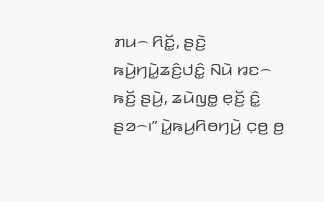ꤊꤣ꤮ ꤖꤢꤩ꤭, ꤔꤢꤧ꤬ ꤒꤣꤧ꤬ꤚꤣꤧ꤭ꤘꤢꤨ꤬ꤓꤢꤨ꤭ ꤡꤣꤧ ꤙꤢ꤮ ꤒꤢꤩ꤬ ꤔꤣꤧ꤬, ꤘꤣꤧꤜꤥ꤭ ꤕ꤫ꤢꤩ꤬ ꤢꤨ꤭ ꤔꤤ꤮꤯” ꤣꤧ꤭ꤒꤣ꤬ꤖꤥꤚꤣꤧ꤬ ꤍ꤫ꤥ꤬ ꤥ꤬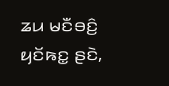ꤘꤣ ꤗꤢꤪꤋꤢꤨ꤬ ꤟꤢꤩꤒꤢ꤭ ꤔꤢꤧ,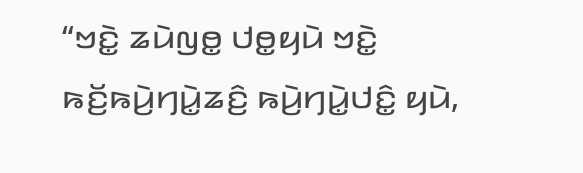“ꤠꤢꤧ꤭ ꤘꤣꤧꤜꤥ꤭ ꤓꤥ꤭ꤟꤣꤧ ꤠꤢꤧ꤭ ꤒꤢꤩ꤬ꤒꤣꤧ꤬ꤚꤣꤧ꤭ꤘꤢꤨ꤬ ꤒꤣꤧ꤬ꤚꤣꤧ꤭ꤓꤢꤨ꤭ ꤟꤣꤧ,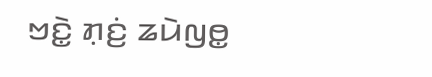ꤠꤢꤧ꤭ ꤊ꤫ꤢꤦ꤬ ꤘꤣꤧꤜꤥ꤭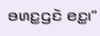ꤋꤛꤢ꤭ꤞꤢꤧ ꤕꤢ꤭꤯”